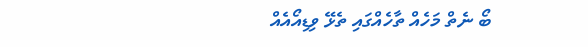ބޯ ނެތް މަހެއް ތާހެއްގައި ތެޅޭ ވިޑިއޯއެއް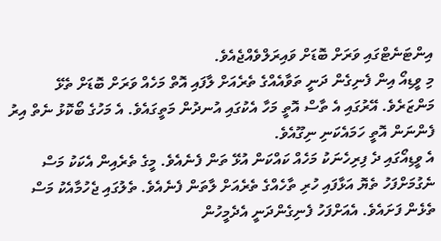އިންޓަނެޓްގައި ވަރަށް ބޮޑަށް ވައިރަލްވެއްޖެއެވެ.
މި ވީޑިއޯ އިން ފެނިގެން ދަނީ ތަވާއެއްގެ ތެރެއަށް ލާފައި އޮތް މަހެއް ވަރަށް ބޮޑަށް ތެޅޭ މަންޒަރެވެ. އޭރުގައި އެ ތާސް އޮތީ މަހާ އެކުގައި އުނދުން މަތީގައެވެ. އެ މަހުގެ ބޯކޮޅު ނެތް އިރު ފެންނަން އޮތީ ހަމައެކަނި ނިގޫއެވެ.
އެ ވީޑިއޯގައި ދެ ފިރިހެނަކު މަހެއް ކައްކަން އުޅޭ ތަން ފެނެއެވެ. މީގެ ތެރެއިން އެކަކު މަސް ނެގުމަށްފަހު ތެޔޮ އަޅާފައި ހުރި ތާހެއްގެ ތެރެއަށް ލާތަން ފެނެއެވެ. ތެލުގައި ޖެހުމާއެކު މަސް ތެޅެން ފަށައެވެ. އެއަށްފަހު ފެނިގެންދަނީ އެދެމީހުން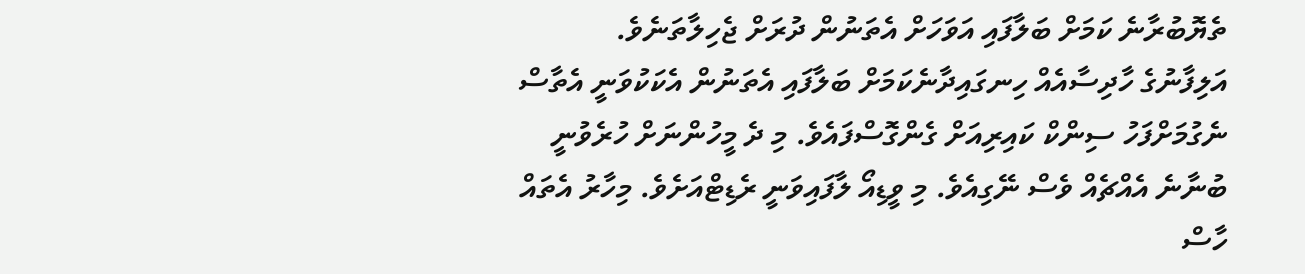ތެޔޮބުރާނެ ކަމަށް ބަލާފައި އަވަހަށް އެތަނުން ދުރަށް ޖެހިލާތަނެވެ.
އަލިފާނުގެ ހާދިސާއެއް ހިނގައިދާނެކަމަށް ބަލާފައި އެތަނުން އެކަކުވަނީ އެތާސް ނެގުމަށްފަހު ސިންކް ކައިރިއަށް ގެންގޮސްފައެވެ. މި ދެ މީހުންނަށް ހުރެވުނީ ބުނާނެ އެއްޗެއް ވެސް ނޭގިއެވެ. މި ވީޑިއޯ ލާފައިވަނީ ރެޑިޓްއަށެވެ. މިހާރު އެތައް ހާސް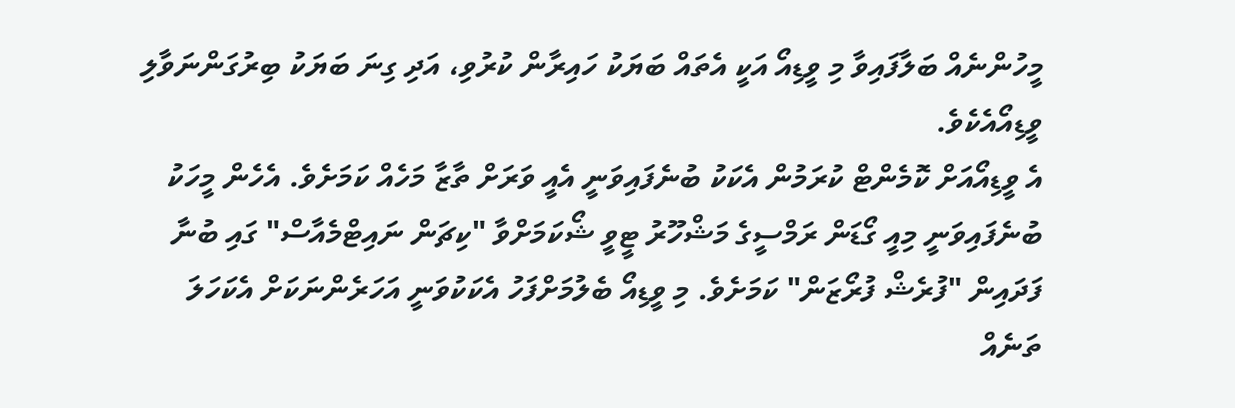މީހުންނެއް ބަލާފައިވާ މި ވީޑިއޯ އަކީ އެތައް ބަޔަކު ހައިރާން ކުރުވި، އަދި ގިނަ ބަޔަކު ބިރުގަންނަވާލި ވީޑިއޯއެކެވެ.
އެ ވީޑިއޯއަށް ކޮމެންޓް ކުރަމުން އެކަކު ބުނެފައިވަނީ އެއީ ވަރަށް ތާޒާ މަހެއް ކަމަށެވެ. އެހެން މީހަކު ބުނެފައިވަނީ މިއީ ގޯޑަން ރަމްސީގެ މަޝްހޫރު ޓީވީ ޝޯކަމަށްވާ "ކިޗަން ނައިޓްމެއާސް" ގައި ބުނާ ފަދައިން "ފުރެޝް ފުރޯޒަން" ކަމަށެވެ. މި ވީޑިއޯ ބެލުމަށްފަހު އެކަކުވަނީ އަހަރެންނަކަށް އެކަހަލަ ތަނެއް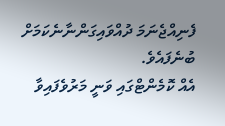ފެނިއްޖެނަމަ ދުއްވައިގަންނާނެކަމަށް ބުނެފައެވެ.
އެއް ކޮމެންޓްގައި ވަނީ މަރުވެފައިވާ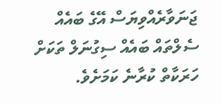ޖަނަވާރެއްވިޔަސް އޭގެ ބައެއް ސެލްތައް ބައެއް ސިގުނަލް ތަކަށް ހަރަކާތް ކުރާނެ ކަމަށެވެ.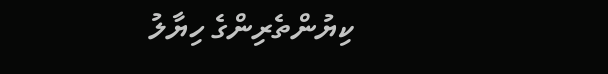ކިޔުންތެރިންގެ ހިޔާލު